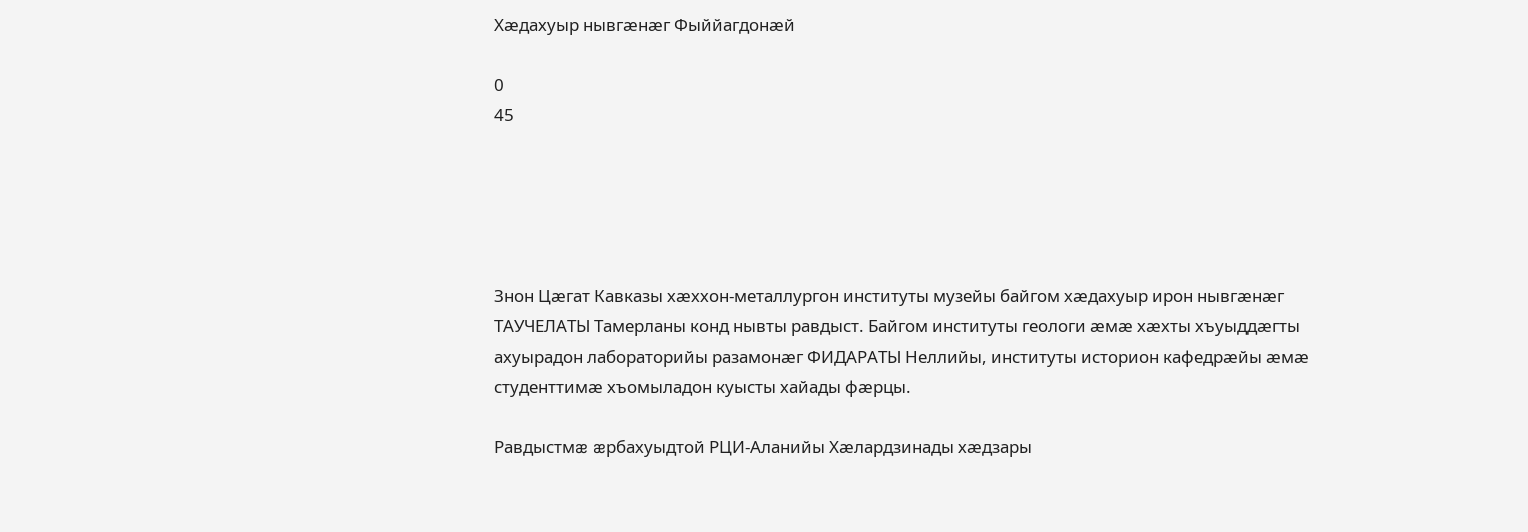Хæдахуыр нывгæнæг Фыййагдонæй

0
45





Знон Цæгат Кавказы хæххон-металлургон институты музейы байгом хæдахуыр ирон нывгæнæг ТАУЧЕЛАТЫ Тамерланы конд нывты равдыст. Байгом институты геологи æмæ хæхты хъуыддæгты ахуырадон лабораторийы разамонæг ФИДАРАТЫ Неллийы, институты историон кафедрæйы æмæ студенттимæ хъомыладон куысты хайады фæрцы.

Равдыстмæ æрбахуыдтой РЦИ-Аланийы Хæлардзинады хæдзары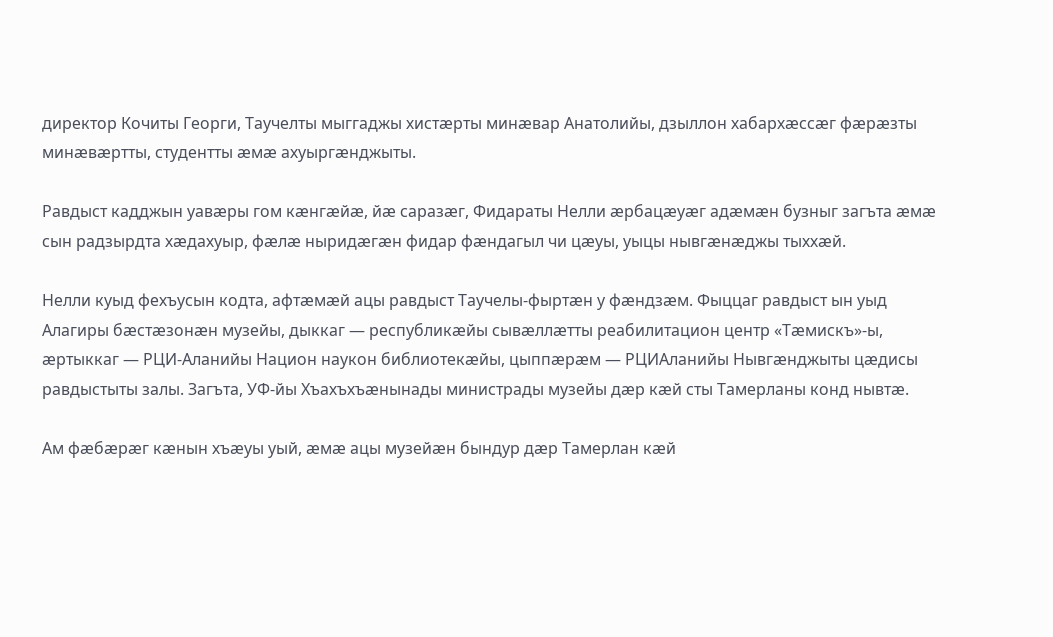директор Кочиты Георги, Таучелты мыггаджы хистæрты минæвар Анатолийы, дзыллон хабархæссæг фæрæзты минæвæртты, студентты æмæ ахуыргæнджыты.

Равдыст кадджын уавæры гом кæнгæйæ, йæ саразæг, Фидараты Нелли æрбацæуæг адæмæн бузныг загъта æмæ сын радзырдта хæдахуыр, фæлæ ныридæгæн фидар фæндагыл чи цæуы, уыцы нывгæнæджы тыххæй.

Нелли куыд фехъусын кодта, афтæмæй ацы равдыст Таучелы-фыртæн у фæндзæм. Фыццаг равдыст ын уыд Алагиры бæстæзонæн музейы, дыккаг — республикæйы сывæллæтты реабилитацион центр «Тæмискъ»-ы, æртыккаг — РЦИ-Аланийы Национ наукон библиотекæйы, цыппæрæм — РЦИАланийы Нывгæнджыты цæдисы равдыстыты залы. Загъта, УФ-йы Хъахъхъæнынады министрады музейы дæр кæй сты Тамерланы конд нывтæ.

Ам фæбæрæг кæнын хъæуы уый, æмæ ацы музейæн бындур дæр Тамерлан кæй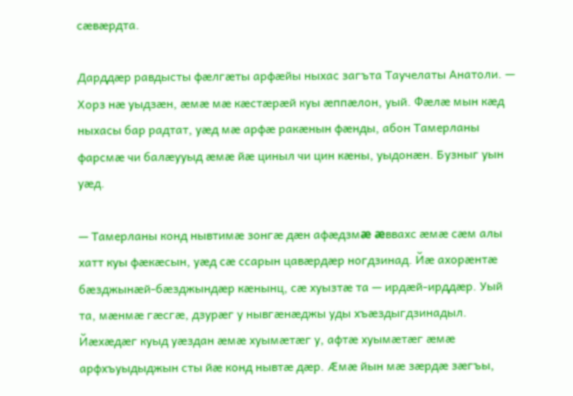сæвæрдта.

Дарддæр равдысты фæлгæты арфæйы ныхас загъта Таучелаты Анатоли. — Хорз нæ уыдзæн, æмæ мæ кæстæрæй куы æппæлон, уый. Фæлæ мын кæд ныхасы бар радтат, уæд мæ арфæ ракæнын фæнды, абон Тамерланы фарсмæ чи балæууыд æмæ йæ циныл чи цин кæны, уыдонæн. Бузныг уын уæд.

— Тамерланы конд нывтимæ зонгæ дæн афæдзмæ æввахс æмæ сæм алы хатт куы фæкæсын, уæд сæ ссарын цавæрдæр ногдзинад. Йæ ахорæнтæ бæзджынæй-бæзджындæр кæнынц, сæ хуызтæ та — ирдæй-ирддæр. Уый та, мæнмæ гæсгæ, дзурæг у нывгæнæджы уды хъæздыгдзинадыл. Йæхæдæг куыд уæздан æмæ хуымæтæг у, афтæ хуымæтæг æмæ арфхъуыдыджын сты йæ конд нывтæ дæр. Æмæ йын мæ зæрдæ зæгъы,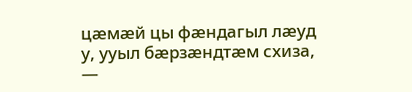цæмæй цы фæндагыл лæуд у, ууыл бæрзæндтæм схиза, —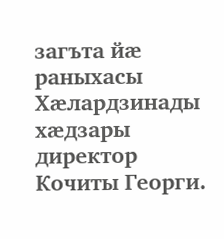загъта йæ раныхасы Хæлардзинады хæдзары директор Кочиты Георги.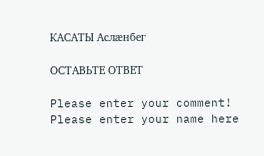КАСАТЫ Аслæнбег

ОСТАВЬТЕ ОТВЕТ

Please enter your comment!
Please enter your name here